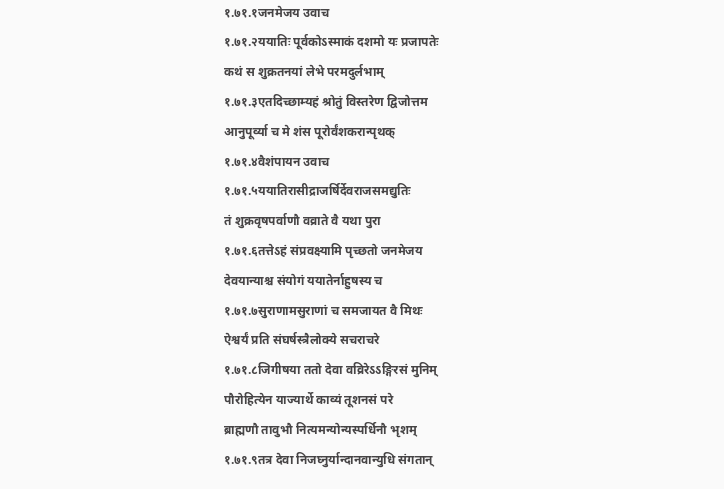१.७१.१जनमेजय उवाच
१.७१.२ययातिः पूर्वकोऽस्माकं दशमो यः प्रजापतेः
कथं स शुक्रतनयां लेभे परमदुर्लभाम्
१.७१.३एतदिच्छाम्यहं श्रोतुं विस्तरेण द्विजोत्तम
आनुपूर्व्या च मे शंस पूरोर्वंशकरान्पृथक्
१.७१.४वैशंपायन उवाच
१.७१.५ययातिरासीद्राजर्षिर्देवराजसमद्युतिः
तं शुक्रवृषपर्वाणौ वव्राते वै यथा पुरा
१.७१.६तत्तेऽहं संप्रवक्ष्यामि पृच्छतो जनमेजय
देवयान्याश्च संयोगं ययातेर्नाहुषस्य च
१.७१.७सुराणामसुराणां च समजायत वै मिथः
ऐश्वर्यं प्रति संघर्षस्त्रैलोक्ये सचराचरे
१.७१.८जिगीषया ततो देवा वव्रिरेऽऽङ्गिरसं मुनिम्
पौरोहित्येन याज्यार्थे काव्यं तूशनसं परे
ब्राह्मणौ तावुभौ नित्यमन्योन्यस्पर्धिनौ भृशम्
१.७१.९तत्र देवा निजघ्नुर्यान्दानवान्युधि संगतान्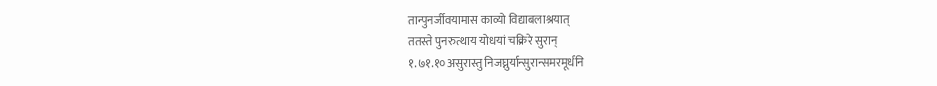तान्पुनर्जीवयामास काव्यो विद्याबलाश्रयात्
ततस्ते पुनरुत्थाय योधयां चक्रिरे सुरान्
१.७१.१०असुरास्तु निजघ्नुर्यान्सुरान्समरमूर्धनि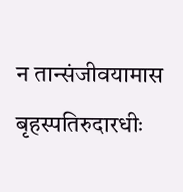न तान्संजीवयामास बृहस्पतिरुदारधीः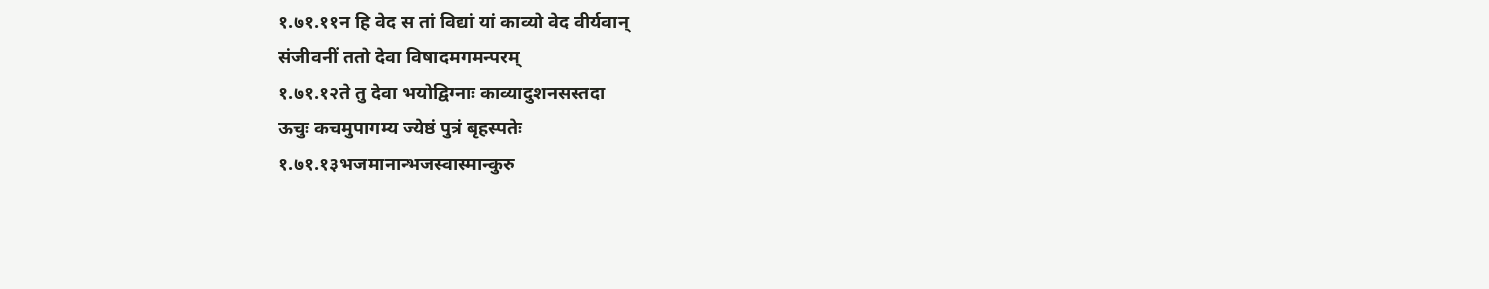१.७१.११न हि वेद स तां विद्यां यां काव्यो वेद वीर्यवान्
संजीवनीं ततो देवा विषादमगमन्परम्
१.७१.१२ते तु देवा भयोद्विग्नाः काव्यादुशनसस्तदा
ऊचुः कचमुपागम्य ज्येष्ठं पुत्रं बृहस्पतेः
१.७१.१३भजमानान्भजस्वास्मान्कुरु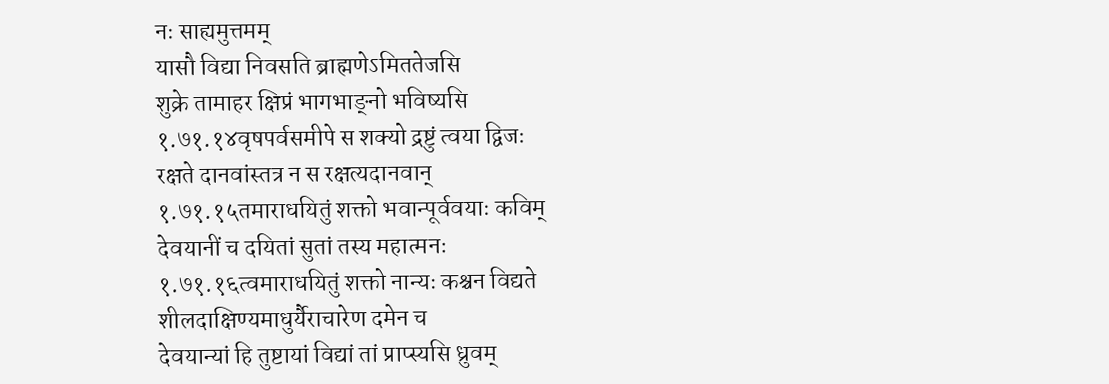नः साह्यमुत्तमम्
यासौ विद्या निवसति ब्राह्मणेऽमिततेजसि
शुक्रे तामाहर क्षिप्रं भागभाङ्नो भविष्यसि
१.७१.१४वृषपर्वसमीपे स शक्यो द्रष्टुं त्वया द्विजः
रक्षते दानवांस्तत्र न स रक्षत्यदानवान्
१.७१.१५तमाराधयितुं शक्तो भवान्पूर्ववयाः कविम्
देवयानीं च दयितां सुतां तस्य महात्मनः
१.७१.१६त्वमाराधयितुं शक्तो नान्यः कश्चन विद्यते
शीलदाक्षिण्यमाधुर्यैराचारेण दमेन च
देवयान्यां हि तुष्टायां विद्यां तां प्राप्स्यसि ध्रुवम्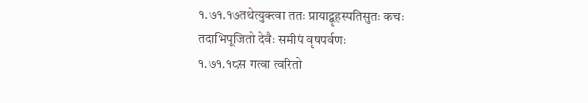१.७१.१७तथेत्युक्त्वा ततः प्रायाद्बृहस्पतिसुतः कचः
तदाभिपूजितो देवैः समीपं वृषपर्वणः
१.७१.१८स गत्वा त्वरितो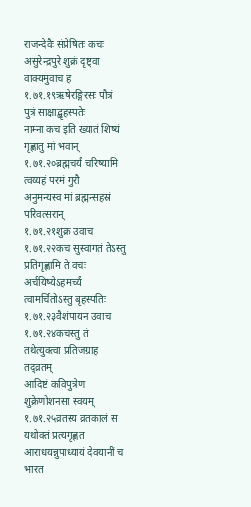राजन्देवैः संप्रेषितः कचः
असुरेन्द्रपुरे शुक्रं दृष्ट्वा वाक्यमुवाच ह
१.७१.१९ऋषेरङ्गिरसः पौत्रं पुत्रं साक्षाद्बृहस्पतेः
नाम्ना कच इति ख्यातं शिष्यं गृह्णातु मां भवान्
१.७१.२०ब्रह्मचर्यं चरिष्यामि त्वय्यहं परमं गुरौ
अनुमन्यस्व मां ब्रह्मन्सहस्रं परिवत्सरान्
१.७१.२१शुक्र उवाच
१.७१.२२कच सुस्वागतं तेऽस्तु प्रतिगृह्णामि ते वचः
अर्चयिष्येऽहमर्च्यं त्वामर्चितोऽस्तु बृहस्पतिः
१.७१.२३वैशंपायन उवाच
१.७१.२४कचस्तु तं तथेत्युक्त्वा प्रतिजग्राह तद्व्रतम्
आदिष्टं कविपुत्रेण शुक्रेणोशनसा स्वयम्
१.७१.२५व्रतस्य व्रतकालं स यथोक्तं प्रत्यगृह्णत
आराधयन्नुपाध्यायं देवयानीं च भारत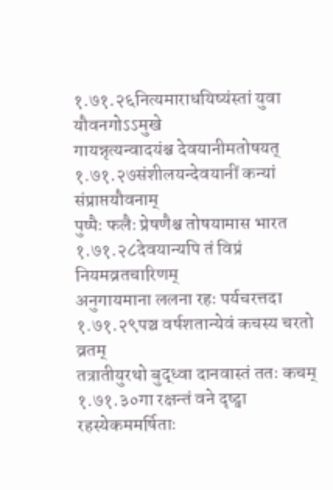१.७१.२६नित्यमाराधयिष्यंस्तां युवा यौवनगोऽऽमुखे
गायन्नृत्यन्वादयंश्च देवयानीमतोषयत्
१.७१.२७संशीलयन्देवयानीं कन्यां संप्राप्तयौवनाम्
पुष्पैः फलैः प्रेषणैश्च तोषयामास भारत
१.७१.२८देवयान्यपि तं विप्रं नियमव्रतचारिणम्
अनुगायमाना ललना रहः पर्यचरत्तदा
१.७१.२९पञ्च वर्षशतान्येवं कचस्य चरतो व्रतम्
तत्रातीयुरथो बुद्ध्वा दानवास्तं ततः कचम्
१.७१.३०गा रक्षन्तं वने दृष्ट्वा रहस्येकममर्षिताः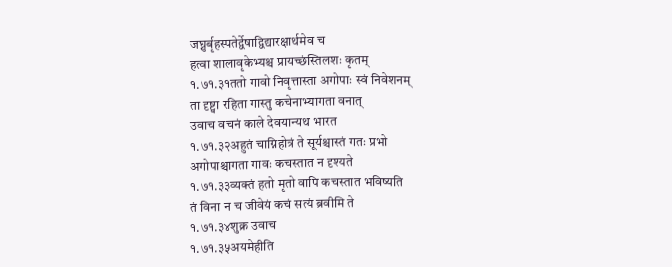जघ्नुर्बृहस्पतेर्द्वेषाद्विद्यारक्षार्थमेव च
हत्वा शालावृकेभ्यश्च प्रायच्छंस्तिलशः कृतम्
१.७१.३१ततो गावो निवृत्तास्ता अगोपाः स्वं निवेशनम्
ता दृष्ट्वा रहिता गास्तु कचेनाभ्यागता वनात्
उवाच वचनं काले देवयान्यथ भारत
१.७१.३२अहुतं चाग्निहोत्रं ते सूर्यश्चास्तं गतः प्रभो
अगोपाश्चागता गावः कचस्तात न दृश्यते
१.७१.३३व्यक्तं हतो मृतो वापि कचस्तात भविष्यति
तं विना न च जीवेयं कचं सत्यं ब्रवीमि ते
१.७१.३४शुक्र उवाच
१.७१.३५अयमेहीति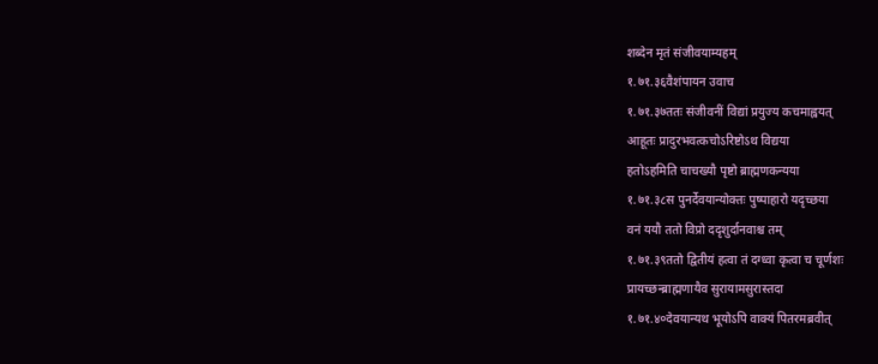शब्देन मृतं संजीवयाम्यहम्
१.७१.३६वैशंपायन उवाच
१.७१.३७ततः संजीवनीं विद्यां प्रयुज्य कचमाह्वयत्
आहूतः प्रादुरभवत्कचोऽरिष्टोऽथ विद्यया
हतोऽहमिति चाचख्यौ पृष्टो ब्राह्मणकन्यया
१.७१.३८स पुनर्देवयान्योक्तः पुष्पाहारो यदृच्छया
वनं ययौ ततो विप्रो ददृशुर्दानवाश्च तम्
१.७१.३९ततो द्वितीयं हत्वा तं दग्ध्वा कृत्वा च चूर्णशः
प्रायच्छन्ब्राह्मणायैव सुरायामसुरास्तदा
१.७१.४०देवयान्यथ भूयोऽपि वाक्यं पितरमब्रवीत्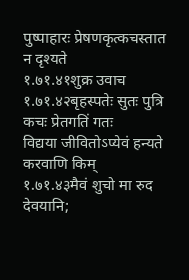पुष्पाहारः प्रेषणकृत्कचस्तात न दृश्यते
१.७१.४१शुक्र उवाच
१.७१.४२बृहस्पतेः सुतः पुत्रि कचः प्रेतगतिं गतः
विद्यया जीवितोऽप्येवं हन्यते करवाणि किम्
१.७१.४३मैवं शुचो मा रुद देवयानि;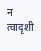न त्वादृशी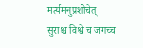मर्त्यमनुप्रशोचेत्
सुराश्च विश्वे च जगच्च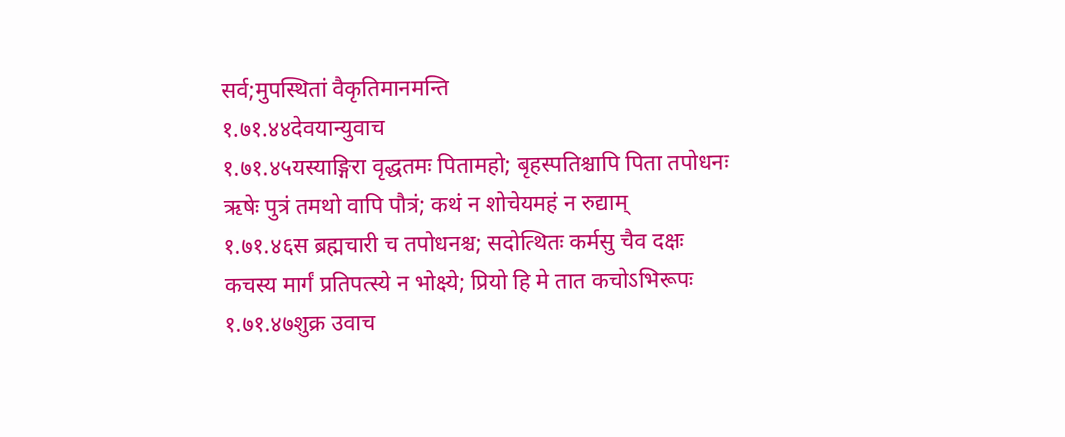सर्व;मुपस्थितां वैकृतिमानमन्ति
१.७१.४४देवयान्युवाच
१.७१.४५यस्याङ्गिरा वृद्धतमः पितामहो; बृहस्पतिश्चापि पिता तपोधनः
ऋषेः पुत्रं तमथो वापि पौत्रं; कथं न शोचेयमहं न रुद्याम्
१.७१.४६स ब्रह्मचारी च तपोधनश्च; सदोत्थितः कर्मसु चैव दक्षः
कचस्य मार्गं प्रतिपत्स्ये न भोक्ष्ये; प्रियो हि मे तात कचोऽभिरूपः
१.७१.४७शुक्र उवाच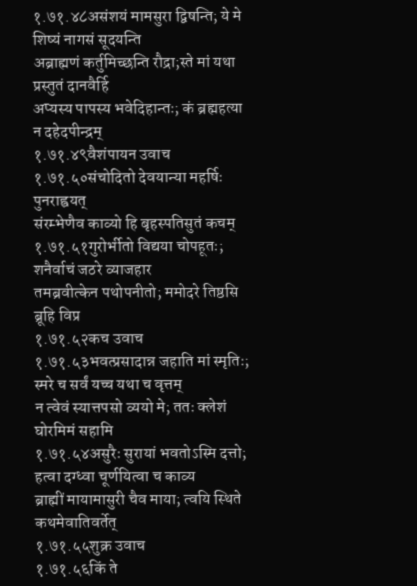१.७१.४८असंशयं मामसुरा द्विषन्ति; ये मे शिष्यं नागसं सूदयन्ति
अब्राह्मणं कर्तुमिच्छन्ति रौद्रा;स्ते मां यथा प्रस्तुतं दानवैर्हि
अप्यस्य पापस्य भवेदिहान्तः; कं ब्रह्महत्या न दहेदपीन्द्रम्
१.७१.४९वैशंपायन उवाच
१.७१.५०संचोदितो देवयान्या महर्षिः पुनराह्वयत्
संरम्भेणैव काव्यो हि बृहस्पतिसुतं कचम्
१.७१.५१गुरोर्भीतो विद्यया चोपहूतः; शनैर्वाचं जठरे व्याजहार
तमब्रवीत्केन पथोपनीतो; ममोदरे तिष्ठसि ब्रूहि विप्र
१.७१.५२कच उवाच
१.७१.५३भवत्प्रसादान्न जहाति मां स्मृतिः; स्मरे च सर्वं यच्च यथा च वृत्तम्
न त्वेवं स्यात्तपसो व्ययो मे; ततः क्लेशं घोरमिमं सहामि
१.७१.५४असुरैः सुरायां भवतोऽस्मि दत्तो; हत्वा दग्ध्वा चूर्णयित्वा च काव्य
ब्राह्मीं मायामासुरी चैव माया; त्वयि स्थिते कथमेवातिवर्तेत्
१.७१.५५शुक्र उवाच
१.७१.५६किं ते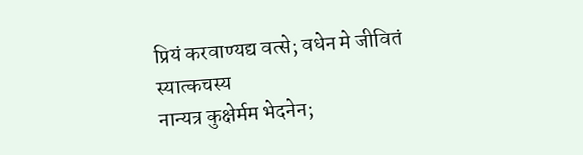प्रियं करवाण्यद्य वत्से; वधेन मे जीवितं स्यात्कचस्य
नान्यत्र कुक्षेर्मम भेदनेन;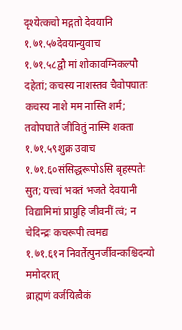दृश्येत्कचो मद्गतो देवयानि
१.७१.५७देवयान्युवाच
१.७१.५८द्वौ मां शोकावग्निकल्पौ दहेतां; कचस्य नाशस्तव चैवोपघातः
कचस्य नाशे मम नास्ति शर्म; तवोपघाते जीवितुं नास्मि शक्ता
१.७१.५९शुक्र उवाच
१.७१.६०संसिद्धरूपोऽसि बृहस्पतेः सुत; यत्त्वां भक्तं भजते देवयानी
विद्यामिमां प्राप्नुहि जीवनीं त्वं; न चेदिन्द्रः कचरूपी त्वमद्य
१.७१.६१न निवर्तेत्पुनर्जीवन्कश्चिदन्यो ममोदरात्
ब्राह्मणं वर्जयित्वैकं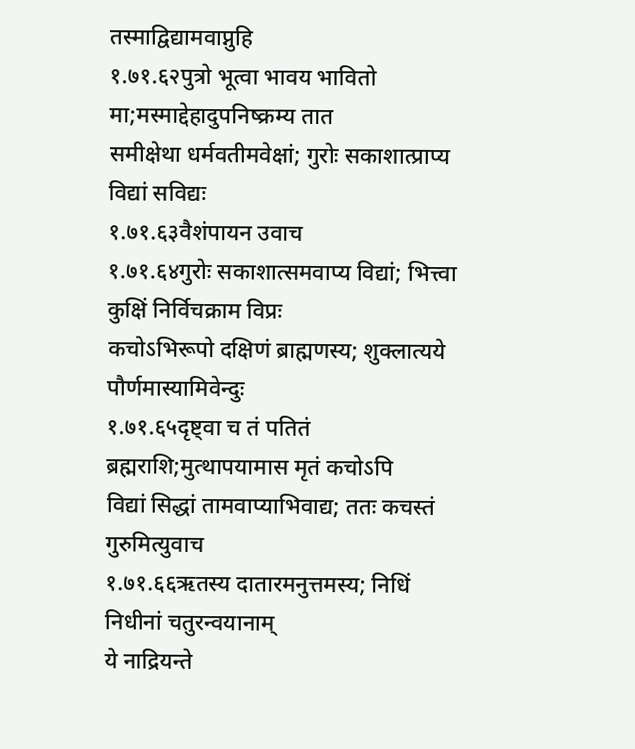तस्माद्विद्यामवाप्नुहि
१.७१.६२पुत्रो भूत्वा भावय भावितो मा;मस्माद्देहादुपनिष्क्रम्य तात
समीक्षेथा धर्मवतीमवेक्षां; गुरोः सकाशात्प्राप्य विद्यां सविद्यः
१.७१.६३वैशंपायन उवाच
१.७१.६४गुरोः सकाशात्समवाप्य विद्यां; भित्त्वा कुक्षिं निर्विचक्राम विप्रः
कचोऽभिरूपो दक्षिणं ब्राह्मणस्य; शुक्लात्यये पौर्णमास्यामिवेन्दुः
१.७१.६५दृष्ट्वा च तं पतितं ब्रह्मराशि;मुत्थापयामास मृतं कचोऽपि
विद्यां सिद्धां तामवाप्याभिवाद्य; ततः कचस्तं गुरुमित्युवाच
१.७१.६६ऋतस्य दातारमनुत्तमस्य; निधिं निधीनां चतुरन्वयानाम्
ये नाद्रियन्ते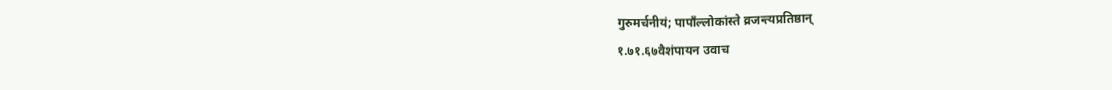गुरुमर्चनीयं; पापाँल्लोकांस्ते व्रजन्त्यप्रतिष्ठान्
१.७१.६७वैशंपायन उवाच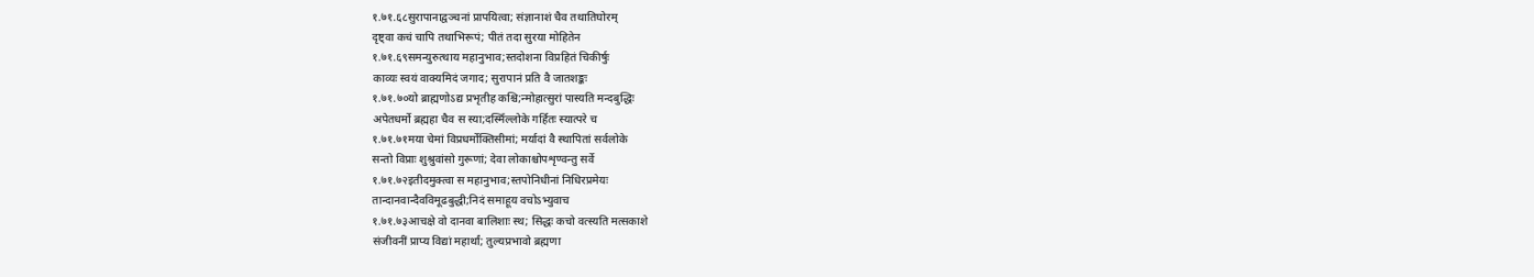१.७१.६८सुरापानाद्वञ्चनां प्रापयित्वा; संज्ञानाशं चैव तथातिघोरम्
दृष्ट्वा कचं चापि तथाभिरूपं; पीतं तदा सुरया मोहितेन
१.७१.६९समन्युरुत्थाय महानुभाव;स्तदोशना विप्रहितं चिकीर्षुः
काव्यः स्वयं वाक्यमिदं जगाद; सुरापानं प्रति वै जातशङ्कः
१.७१.७०यो ब्राह्मणोऽद्य प्रभृतीह कश्चि;न्मोहात्सुरां पास्यति मन्दबुद्धिः
अपेतधर्मो ब्रह्महा चैव स स्या;दस्मिँल्लोके गर्हितः स्यात्परे च
१.७१.७१मया चेमां विप्रधर्मोक्तिसीमां; मर्यादां वै स्थापितां सर्वलोके
सन्तो विप्राः शुश्रुवांसो गुरूणां; देवा लोकाश्चोपशृण्वन्तु सर्वे
१.७१.७२इतीदमुक्त्वा स महानुभाव;स्तपोनिधीनां निधिरप्रमेयः
तान्दानवान्दैवविमूढबुद्धी;निदं समाहूय वचोऽभ्युवाच
१.७१.७३आचक्षे वो दानवा बालिशाः स्थ; सिद्धः कचो वत्स्यति मत्सकाशे
संजीवनीं प्राप्य विद्यां महार्थां; तुल्यप्रभावो ब्रह्मणा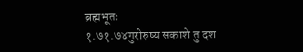ब्रह्मभूतः
१.७१.७४गुरोरुष्य सकाशे तु दश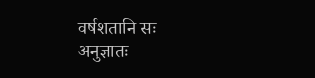वर्षशतानि सः
अनुज्ञातः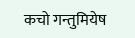कचो गन्तुमियेष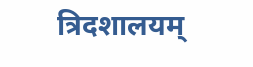त्रिदशालयम्